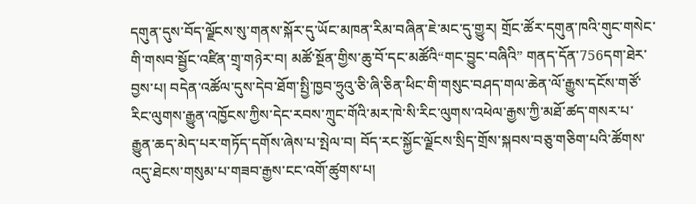དགུན་དུས་བོད་ལྗོངས་སུ་གནས་སྐོར་དུ་ཡོང་མཁན་རིམ་བཞིན་ཇེ་མང་དུ་གྱུར། གྲོང་ཚོར་དགུན་ཁའི་གུང་གསེང་གི་གསབ་སྦྱོང་འཛིན་གྲྭ་གཉེར་བ། མཚོ་སྔོན་གྱིས་ཆུ་བོ་དང་མཚོའི“གང་བྱུང་བཞིའི” གནད་དོན་756དག་ཐེར་བྱས་པ། བདེན་འཚོལ་དུས་དེབ་ཐོག་སྤྱི་ཁྱབ་ཧྲུའུ་ཅི་ཞི་ཅིན་ཕིང་གི་གསུང་བཤད་གལ་ཆེན་ལོ་རྒྱུས་དངོས་གཙོ་རིང་ལུགས་རྒྱུན་འཁྱོངས་ཀྱིས་དེང་རབས་ཀྲུང་གོའི་མར་ཁེ་སི་རིང་ལུགས་འཕེལ་རྒྱས་ཀྱི་མཐོ་ཚད་གསར་པ་རྒྱུན་ཆད་མེད་པར་གཏོད་དགོས་ཞེས་པ་སྤེལ་བ། བོད་རང་སྐྱོང་ལྗོངས་སྲིད་གྲོས་སྐབས་བཅུ་གཅིག་པའི་ཚོགས་འདུ་ཐེངས་གསུམ་པ་གཟབ་རྒྱས་ངང་འགོ་ཚུགས་པ།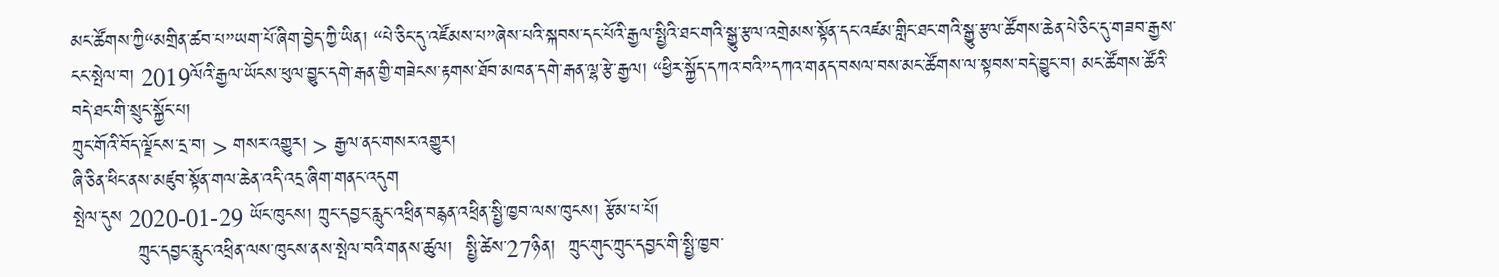མང་ཚོགས་ཀྱི“མགྲིན་ཚབ་པ”ཡག་པོ་ཞིག་བྱེད་ཀྱི་ཡིན། “པེ་ཅིང་དུ་འཛོམས་པ”ཞེས་པའི་སྐབས་དང་པོའི་རྒྱལ་སྤྱིའི་ཐང་གའི་སྒྱུ་རྩལ་འགྲེམས་སྟོན་དང་འཛམ་གླིང་ཐང་གའི་སྒྱུ་རྩལ་ཚོགས་ཆེན་པེ་ཅིང་དུ་གཟབ་རྒྱས་ངང་སྤེལ་བ། 2019ལོའི་རྒྱལ་ཡོངས་ཕུལ་བྱུང་དགེ་རྒན་གྱི་གཟེངས་རྟགས་ཐོབ་མཁན་དགེ་རྒན་ལྷ་རྩེ་རྒྱལ། “ཕྱིར་སྐྱོད་དཀའ་བའི”དཀའ་གནད་བསལ་བས་མང་ཚོགས་ལ་སྟབས་བདེ་བྱུང་བ། མང་ཚོགས་ཚོའི་བདེ་ཐང་གི་སྲུང་སྐྱོང་པ།
ཀྲུང་གོའི་བོད་ལྗོངས་དྲ་བ། > གསར་འགྱུར། > རྒྱལ་ནང་གསར་འགྱུར།
ཞི་ཅིན་ཕིང་ནས་མཛུབ་སྟོན་གལ་ཆེན་འདི་འདྲ་ཞིག་གནང་འདུག
སྤེལ་དུས 2020-01-29 ཡོང་ཁུངས། ཀྲུང་དབྱང་རླུང་འཕྲིན་བརྙན་འཕྲིན་སྤྱི་ཁྱབ་ལས་ཁུངས། རྩོམ་པ་པོ།
          ཀྲུང་དབྱང་རླུང་འཕྲིན་ལས་ཁུངས་ནས་སྤེལ་བའི་གནས་ཚུལ།  སྤྱི་ཚེས་27ཉིན།  ཀྲུང་གུང་ཀྲུང་དབྱང་གི་སྤྱི་ཁྱབ་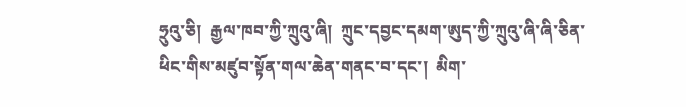ཧྲུའུ་ཅི།  རྒྱལ་ཁབ་ཀྱི་ཀྲུའུ་ཞི།  ཀྲུང་དབྱང་དམག་ཨུད་ཀྱི་ཀྲུའུ་ཞི་ཞི་ཅིན་ཕིང་གིས་མཛུབ་སྟོན་གལ་ཆེན་གནང་བ་དང་།  མིག་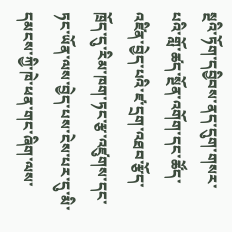སྔའི་ཏོག་དབྱིབས་ནད་དུག་གསར་པའི་གློ་ཚད་སྔོན་འགོག་དང་ཚོད་འཛིན་བྱེད་པའི་ཛ་དྲག་འཐབ་རྩོད་ཁྲོད་དུ་རིམ་ཁག་ཏང་རྩ་འཛུགས་དང་ཏང་ཡོན་ལས་བྱེད་པས་ངེས་པར་དུ་མི་དམངས་ཀྱི་ཁེ་ཕན་གང་ཞིག་ལས་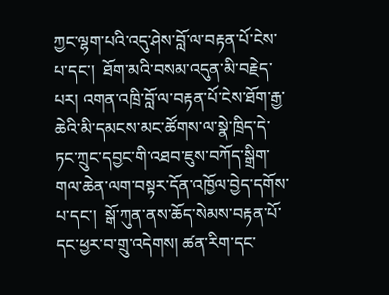ཀྱང་ལྷག་པའི་འདུ་ཤེས་བློ་ལ་བརྟན་པོ་ངེས་པ་དང་།  ཐོག་མའི་བསམ་འདུན་མི་བརྗེད་པར། འགན་འཁྲི་བློ་ལ་བརྟན་པོ་ངེས་ཐོག་རྒྱ་ཆེའི་མི་དམངས་མང་ཚོགས་ལ་སྣེ་ཁྲིད་དེ་ཏང་ཀྲུང་དབྱང་གི་འཐབ་ཇུས་བཀོད་སྒྲིག་གལ་ཆེན་ལག་བསྟར་དོན་འཁྱོལ་བྱེད་དགོས་པ་དང་།  སྒོ་ཀུན་ནས་ཆོད་སེམས་བརྟན་པོ་དང་ཕྱར་བ་གྲུ་འདེགས། ཚན་རིག་དང་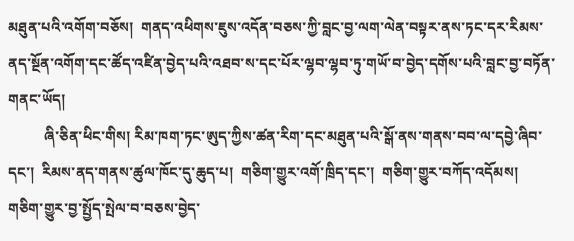མཐུན་པའི་འགོག་བཅོས།  གནད་འཕིགས་ཇུས་འདོན་བཅས་ཀྱི་བླང་བྱ་ལག་ལེན་བསྟར་ནས་ཏང་དར་རིམས་ནད་སྔོན་འགོག་དང་ཚོད་འཛིན་བྱེད་པའི་འཐབ་ས་དང་པོར་ལྷབ་ལྷབ་ཏུ་གཡོ་བ་བྱེད་དགོས་པའི་བླང་བྱ་བཏོན་གནང་ཡོད།
          ཞི་ཅིན་ཕིང་གིས། རིམ་ཁག་ཏང་ཨུད་ཀྱིས་ཚན་རིག་དང་མཐུན་པའི་སྒོ་ནས་གནས་བབ་ལ་དབྱེ་ཞིབ་དང་།  རིམས་ནད་གནས་ཚུལ་ཁོང་དུ་ཆུད་པ།  གཅིག་གྱུར་འགོ་ཁྲིད་དང་།  གཅིག་གྱུར་བཀོད་འདོམས།  གཅིག་གྱུར་བྱ་སྤྱོད་སྤེལ་བ་བཅས་བྱེད་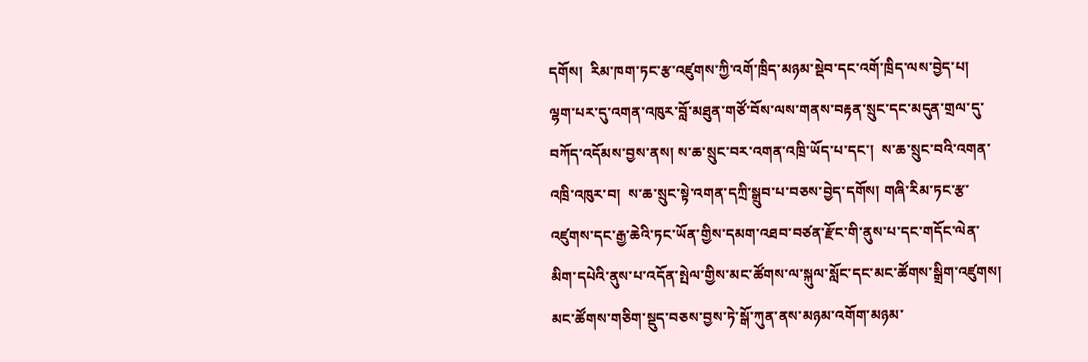དགོས།  རིམ་ཁག་ཏང་རྩ་འཛུགས་ཀྱི་འགོ་ཁྲིད་མཉམ་སྡེབ་དང་འགོ་ཁྲིད་ལས་བྱེད་པ།  ལྷག་པར་དུ་འགན་འཁུར་བློ་མཐུན་གཙོ་བོས་ལས་གནས་བརྟན་སྲུང་དང་མདུན་གྲལ་དུ་བཀོད་འདོམས་བྱས་ནས། ས་ཆ་སྲུང་བར་འགན་འཁྲི་ཡོད་པ་དང་།  ས་ཆ་སྲུང་བའི་འགན་འཁྲི་འཁུར་བ།  ས་ཆ་སྲུང་སྟེ་འགན་དཀྲི་སྒྲུབ་པ་བཅས་བྱེད་དགོས། གཞི་རིམ་ཏང་རྩ་འཛུགས་དང་རྒྱ་ཆེའི་ཏང་ཡོན་གྱིས་དམག་འཐབ་བཙན་རྫོང་གི་ནུས་པ་དང་གདོང་ལེན་མིག་དཔེའི་ནུས་པ་འདོན་སྤེལ་གྱིས་མང་ཚོགས་ལ་སྐུལ་སློང་དང་མང་ཚོགས་སྒྲིག་འཛུགས།  མང་ཚོགས་གཅིག་སྡུད་བཅས་བྱས་ཏེ་སྒོ་ཀུན་ནས་མཉམ་འགོག་མཉམ་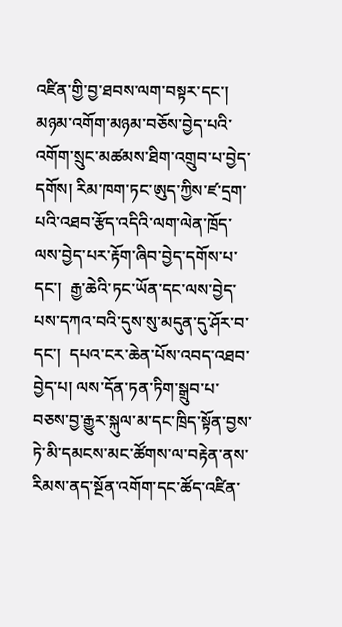འཛིན་གྱི་བྱ་ཐབས་ལག་བསྟར་དང་།  མཉམ་འགོག་མཉམ་བཅོས་བྱེད་པའི་འགོག་སྲུང་མཚམས་ཐིག་འགྲུབ་པ་བྱེད་དགོས། རིམ་ཁག་ཏང་ཨུད་ཀྱིས་ཛ་དྲག་པའི་འཐབ་རྩོད་འདིའི་ལག་ལེན་ཁྲོད་ལས་བྱེད་པར་རྟོག་ཞིབ་བྱེད་དགོས་པ་དང་།  རྒྱ་ཆེའི་ཏང་ཡོན་དང་ལས་བྱེད་པས་དཀའ་བའི་དུས་སུ་མདུན་དུ་ཤོར་བ་དང་།  དཔའ་ངར་ཆེན་པོས་འབད་འཐབ་བྱེད་པ། ལས་དོན་ཏན་ཏིག་སྒྲུབ་པ་བཅས་བྱ་རྒྱུར་སྐུལ་མ་དང་ཁྲིད་སྟོན་བྱས་ཏེ་མི་དམངས་མང་ཚོགས་ལ་བརྟེན་ནས་རིམས་ནད་སྔོན་འགོག་དང་ཚོད་འཛིན་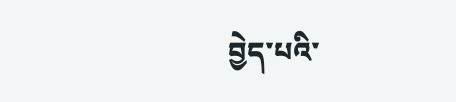བྱེད་པའི་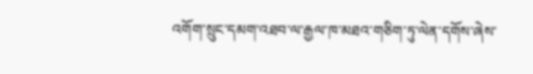འགོག་སྲུང་དམག་འཐབ་ལ་རྒྱལ་ཁ་མཐའ་གཅིག་ཏུ་ལེན་དགོས་ཞེས་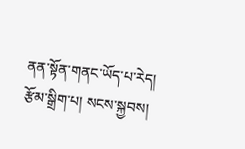ནན་སྟོན་གནང་ཡོད་པ་རེད།
རྩོམ་སྒྲིག་པ། སངས་སྐྱབས།